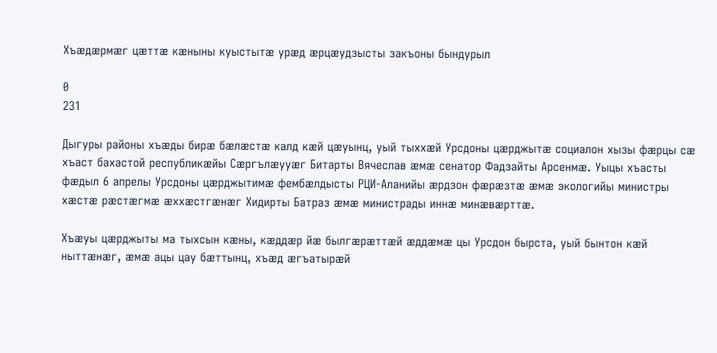Хъæдæрмæг цæттæ кæныны куыстытæ урæд æрцæудзысты закъоны бындурыл

0
231

Дыгуры районы хъæды бирæ бæлæстæ калд кæй цæуынц, уый тыххæй Урсдоны цæрджытæ социалон хызы фæрцы сæ хъаст бахастой республикæйы Сæргълæууæг Битарты Вячеслав æмæ сенатор Фадзайты Арсенмæ. Уыцы хъасты фæдыл 6 апрелы Урсдоны цæрджытимæ фембæлдысты РЦИ-Аланийы æрдзон фæрæзтæ æмæ экологийы министры хæстæ рæстæгмæ æххæстгæнæг Хидирты Батраз æмæ министрады иннæ минæвæрттæ.

Хъæуы цæрджыты ма тыхсын кæны, кæддæр йæ былгæрæттæй æддæмæ цы Урсдон бырста, уый бынтон кæй ныттæнæг, æмæ ацы цау бæттынц, хъæд æгъатырæй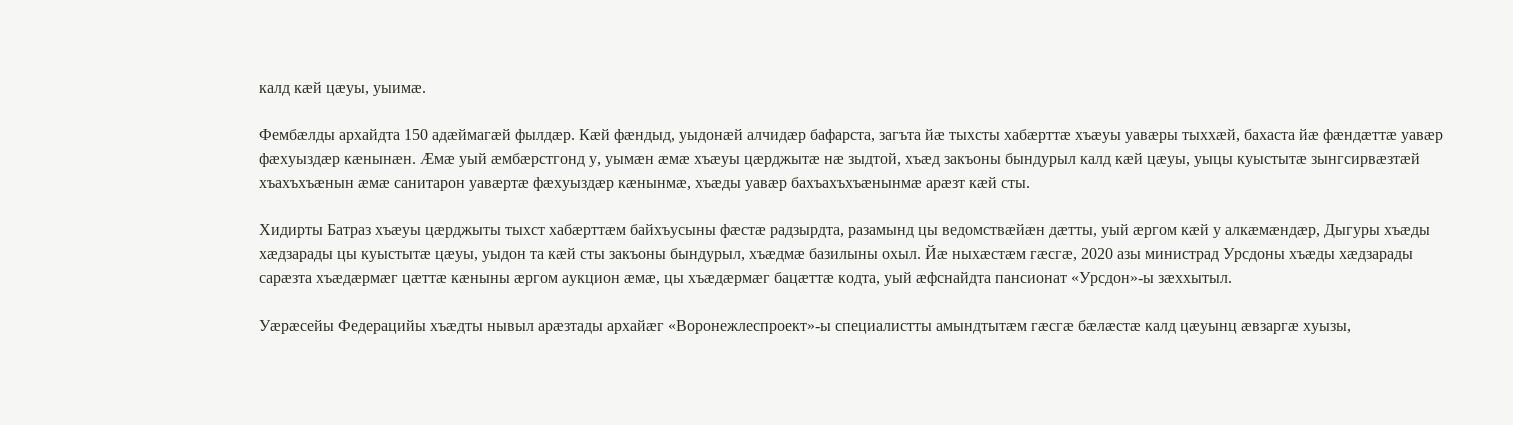калд кæй цæуы, уыимæ.

Фембæлды архайдта 150 адæймагæй фылдæр. Кæй фæндыд, уыдонæй алчидæр бафарста, загъта йæ тыхсты хабæрттæ хъæуы уавæры тыххæй, бахаста йæ фæндæттæ уавæр фæхуыздæр кæнынæн. Æмæ уый æмбæрстгонд у, уымæн æмæ хъæуы цæрджытæ нæ зыдтой, хъæд закъоны бындурыл калд кæй цæуы, уыцы куыстытæ зынгсирвæзтæй хъахъхъæнын æмæ санитарон уавæртæ фæхуыздæр кæнынмæ, хъæды уавæр бахъахъхъæнынмæ арæзт кæй сты.

Хидирты Батраз хъæуы цæрджыты тыхст хабæрттæм байхъусыны фæстæ радзырдта, разамынд цы ведомствæйæн дæтты, уый æргом кæй у алкæмæндæр, Дыгуры хъæды хæдзарады цы куыстытæ цæуы, уыдон та кæй сты закъоны бындурыл, хъæдмæ базилыны охыл. Йæ ныхæстæм гæсгæ, 2020 азы министрад Урсдоны хъæды хæдзарады сарæзта хъæдæрмæг цæттæ кæныны æргом аукцион æмæ, цы хъæдæрмæг бацæттæ кодта, уый æфснайдта пансионат «Урсдон»-ы зæххытыл.

Уæрæсейы Федерацийы хъæдты нывыл арæзтады архайæг «Воронежлеспроект»-ы специалистты амындтытæм гæсгæ бæлæстæ калд цæуынц æвзаргæ хуызы,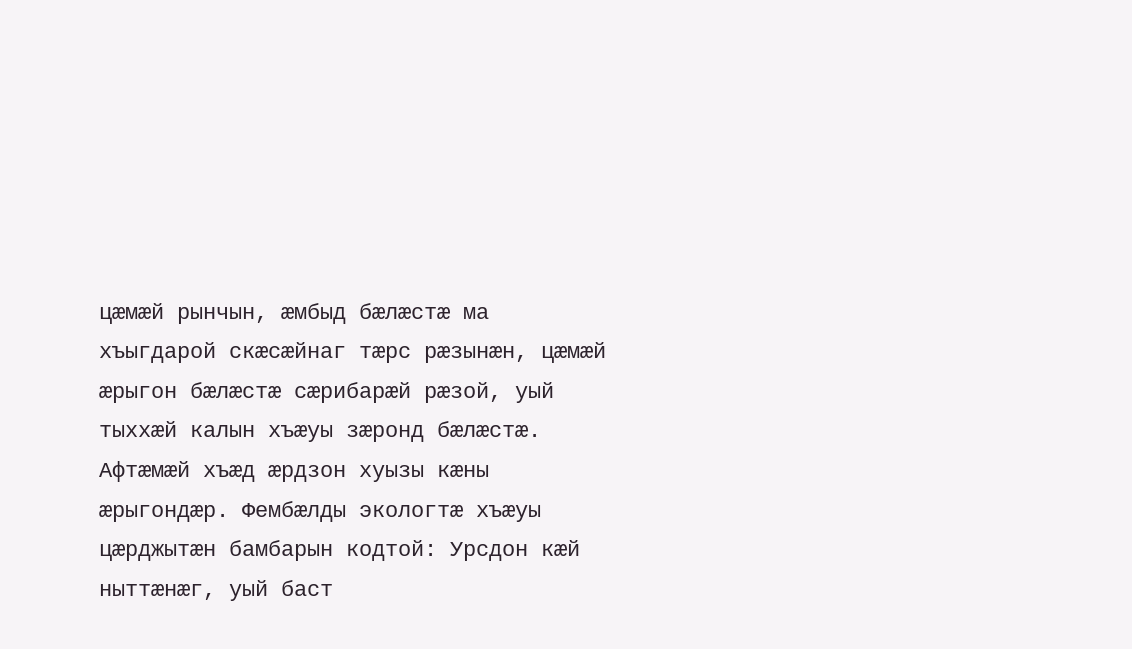цæмæй рынчын, æмбыд бæлæстæ ма хъыгдарой скæсæйнаг тæрс рæзынæн, цæмæй æрыгон бæлæстæ сæрибарæй рæзой, уый тыххæй калын хъæуы зæронд бæлæстæ. Афтæмæй хъæд æрдзон хуызы кæны æрыгондæр. Фембæлды экологтæ хъæуы цæрджытæн бамбарын кодтой: Урсдон кæй ныттæнæг, уый баст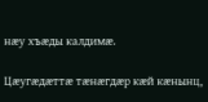нæу хъæды калдимæ.

Цæугæдæттæ тæнæгдæр кæй кæнынц,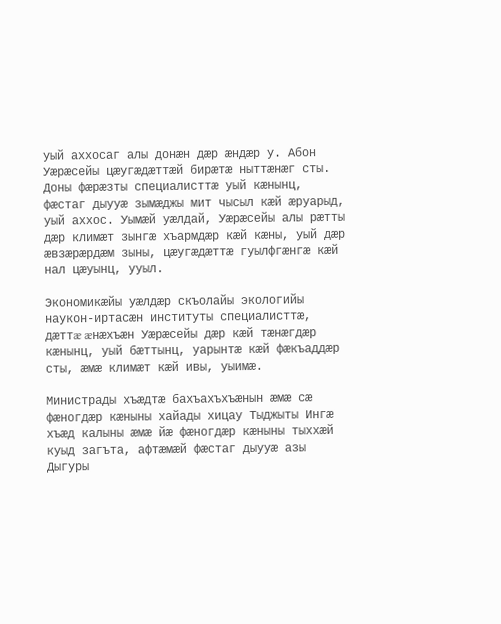уый аххосаг алы донæн дæр æндæр у. Абон Уæрæсейы цæугæдæттæй бирæтæ ныттæнæг сты. Доны фæрæзты специалисттæ уый кæнынц, фæстаг дыууæ зымæджы мит чысыл кæй æруарыд, уый аххос. Уымæй уæлдай, Уæрæсейы алы рæтты дæр климæт зынгæ хъармдæр кæй кæны, уый дæр æвзæрæрдæм зыны, цæугæдæттæ гуылфгæнгæ кæй нал цæуынц, ууыл.

Экономикæйы уæлдæр скъолайы экологийы наукон-иртасæн институты специалисттæ, дæттæ æнæхъæн Уæрæсейы дæр кæй тæнæгдæр кæнынц, уый бæттынц, уарынтæ кæй фæкъаддæр сты, æмæ климæт кæй ивы, уыимæ.

Министрады хъæдтæ бахъахъхъæнын æмæ сæ фæногдæр кæныны хайады хицау Тыджыты Ингæ хъæд калыны æмæ йæ фæногдæр кæныны тыххæй куыд загъта, афтæмæй фæстаг дыууæ азы Дыгуры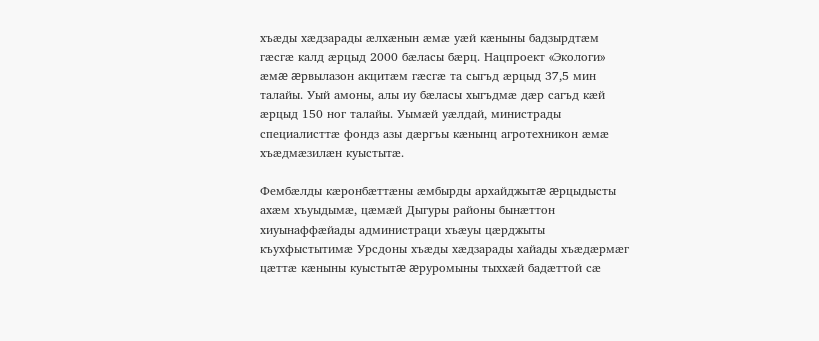хъæды хæдзарады æлхæнын æмæ уæй кæныны бадзырдтæм гæсгæ калд æрцыд 2000 бæласы бæрц. Нацпроект «Экологи» æмæ æрвылазон акцитæм гæсгæ та сыгъд æрцыд 37,5 мин талайы. Уый амоны, алы иу бæласы хыгъдмæ дæр сагъд кæй æрцыд 150 ног талайы. Уымæй уæлдай, министрады специалисттæ фондз азы дæргъы кæнынц агротехникон æмæ хъæдмæзилæн куыстытæ.

Фембæлды кæронбæттæны æмбырды архайджытæ æрцыдысты ахæм хъуыдымæ, цæмæй Дыгуры районы бынæттон хиуынаффæйады администраци хъæуы цæрджыты къухфыстытимæ Урсдоны хъæды хæдзарады хайады хъæдæрмæг цæттæ кæныны куыстытæ æруромыны тыххæй бадæттой сæ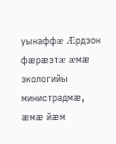уынаффæ Æрдзон фæрæзтæ æмæ экологийы министрадмæ, æмæ йæм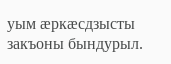уым æркæсдзысты закъоны бындурыл.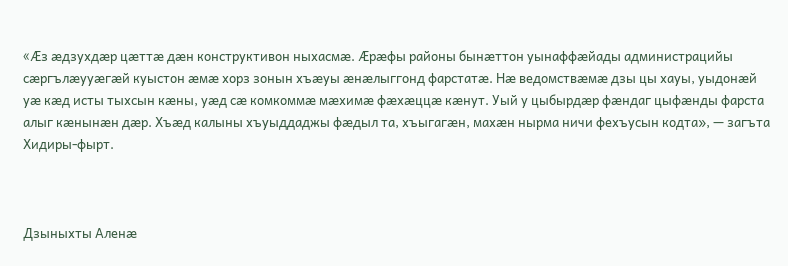«Æз æдзухдæр цæттæ дæн конструктивон ныхасмæ. Æрæфы районы бынæттон уынаффæйады администрацийы сæргълæууæгæй куыстон æмæ хорз зонын хъæуы æнæлыггонд фарстатæ. Нæ ведомствæмæ дзы цы хауы, уыдонæй уæ кæд исты тыхсын кæны, уæд сæ комкоммæ мæхимæ фæхæццæ кæнут. Уый у цыбырдæр фæндаг цыфæнды фарста алыг кæнынæн дæр. Хъæд калыны хъуыддаджы фæдыл та, хъыгагæн, махæн нырма ничи фехъусын кодта», — загъта Хидиры-фырт.



Дзыныхты Аленæ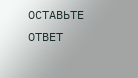ОСТАВЬТЕ ОТВЕТ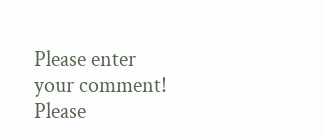Please enter your comment!
Please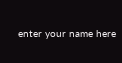enter your name here